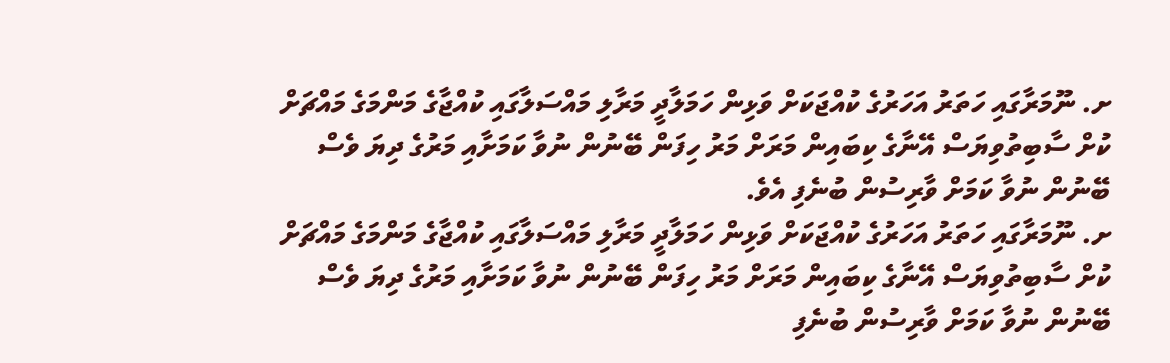ށ. ނޫމަރާގައި ހަތަރު އަހަރުގެ ކުއްޖަކަށް ވަޅިން ހަމަލާދީ މަރާލި މައްސަލާގައި ކުއްޖާގެ މަންމަގެ މައްޗަށް ކުށް ސާބިތުވިޔަސް އޭނާގެ ކިބައިން މަރަށް މަރު ހިފަން ބޭނުން ނުވާ ކަމަށާއި މަރުގެ ދިޔަ ވެސް ބޭނުން ނުވާ ކަމަށް ވާރިސުން ބުނެފި އެވެ.
ށ. ނޫމަރާގައި ހަތަރު އަހަރުގެ ކުއްޖަކަށް ވަޅިން ހަމަލާދީ މަރާލި މައްސަލާގައި ކުއްޖާގެ މަންމަގެ މައްޗަށް ކުށް ސާބިތުވިޔަސް އޭނާގެ ކިބައިން މަރަށް މަރު ހިފަން ބޭނުން ނުވާ ކަމަށާއި މަރުގެ ދިޔަ ވެސް ބޭނުން ނުވާ ކަމަށް ވާރިސުން ބުނެފި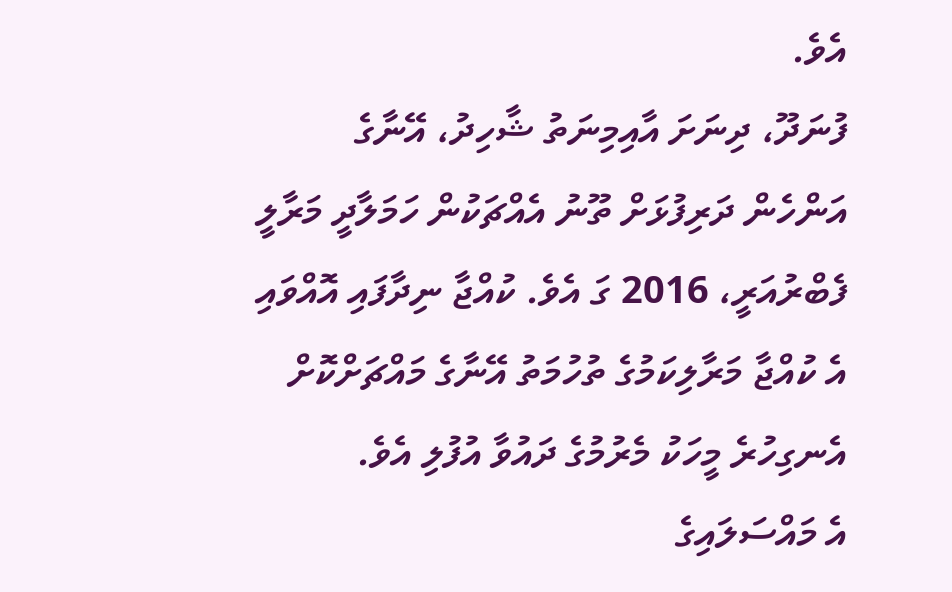އެވެ.
ފުނަދޫ، ދިނަށަ އާއިމިނަތު ޝާހިދު، އޭނާގެ އަންހެން ދަރިފުޅަށް ތޫނު އެއްޗަކުން ހަމަލާދީ މަރާލީ ފެބްރުއަރީ، 2016 ގަ އެވެ. ކުއްޖާ ނިދާފައި އޮއްވައި އެ ކުއްޖާ މަރާލިކަމުގެ ތުހުމަތު އޭނާގެ މައްޗަށްކޮށް އެނގިހުރެ މީހަކު މެރުމުގެ ދައުވާ އުފުލި އެވެ.
އެ މައްސަލައިގެ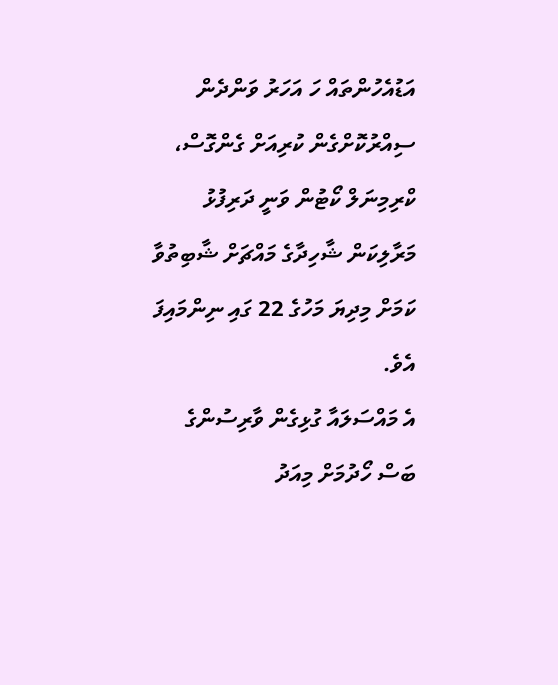އަޑުއެހުންތައް ހަ އަހަރު ވަންދެން ސިއްރުކޮށްގެން ކުރިއަށް ގެންގޮސް، ކްރިމިނަލް ކޯޓުން ވަނީ ދަރިފުޅު މަރާލިކަން ޝާހިދާގެ މައްޗަށް ޝާބިތުވާ ކަމަށް މިދިޔަ މަހުގެ 22 ގައި ނިންމައިފަ އެވެ.
އެ މައްސަލައާ ގުޅިގެން ވާރިސުންގެ ބަސް ހޯދުމަށް މިއަދު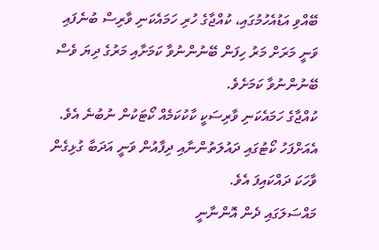ބޭއްވި އަޑުއެހުމުގައި، ކުއްޖާގެ ހުރި ހަމައެކަނި ވާރިސް ބުނެފައި ވަނީ މަރަށް މަރު ހިފަން ބޭނުންނުވާ ކަމަށާއި މަރުގެ ދިޔަ ވެސް ބޭނުންނުވާ ކަމަށެވެ.
ކުއްޖާގެ ހަމައެކަނި ވާރިސަކީ ކާކުކަމެއް ކޯޓަކުން ނުބުނެ އެވެ.
އެއަށްފަހު ކޯޓުގައި ދައުލަތުންނާއި ދިފާއުން ވަނީ އަދަބާ ގުޅިގެން ވާހަކަ ދައްކައިފަ އެވެ.
މައްސަލަގައި ދެން އޮންނާނީ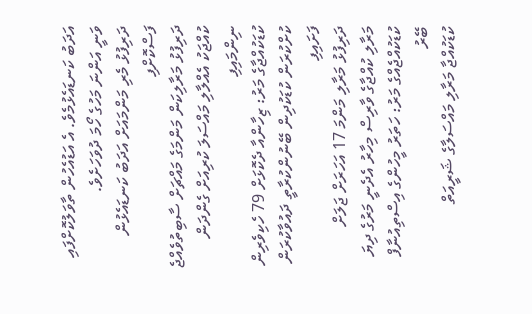އަދަބު ކަނޑައެޅުމެވެ. އެ އަޑުއެހުން ތާވަލުކޮށްފައި ވަނީ އަންނަ މަހުގެ ހޯމަ ދުވަހަށެވެ.
ދަރިފުޅު މެރި މަންމައަށް އަދަބު ކަނޑައެޅުން ފަސްކޮށްފި
ދަރިފުޅު މަރާލިކަން މަންމަގެ މައްޗަށް ސާބިތުވެއްޖެ
ކުއްޖަކު އެއްލާލި މައްސަލަ ކުރިއަށް ގެންދަން ނިންމައިފި
ކުޑަކުއްޖާގެ މަރު: ޒިހާންއާ ދެކޮޅަށް 79 ހެކިވެރިން
ކުށްކުރަން ކުޑަކުދިން ބޭނުންކުރާތީ ދައުވާކުރަން ފަށައިފި
ދަރިފުޅު މަރާލި މަންމަ 17 އަހަރަށް ޖަލަށް
މަރާލި ކުއްޖާގެ ވާރިސް މިހާރު އެދެނީ މަރުގެ ދިޔަ
ކުޑަކުއްޖެއްގެ މަރު: ހަތަރު މީހުންގެ އިސްތިއުނާފް ބޭރު
ކުޑަކުއްޖާ މަރާލި މައްސަލާގެ ޝަރީއަތް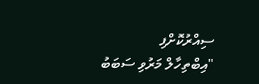ސިއްރުކޮށްފި
"އިބްތިހާލް މަރުވި ސަބަބު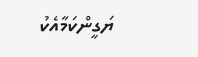ޔަގީންކަމާއެކު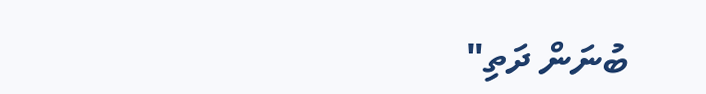ބުނަން ދަތި"